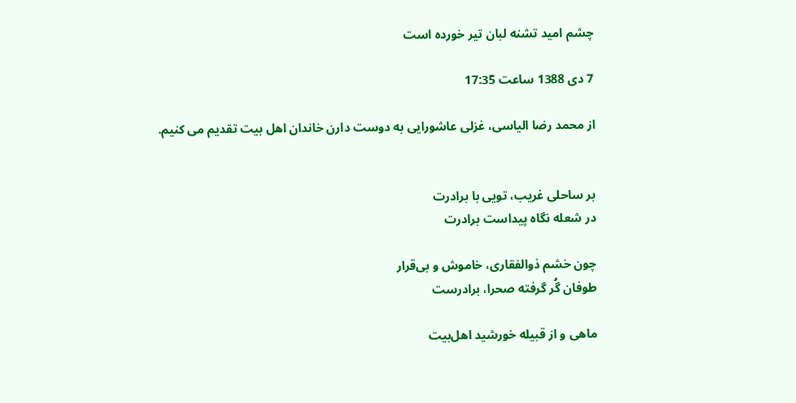چشم امید تشنه‌ لبان تیر خورده است

7 دی 1388 ساعت 17:35

از محمد رضا الیاسی، غزلی عاشورایی به دوست دارن خاندان اهل بیت تقدیم می کنیم.


بر ساحلی غریب، تویی با برادرت
در شعله نگاه پیداست برادرت

چون خشم ذوالفقاری، خاموش و بی‌قرار
طوفان گُر گرفته صحرا، برادرست

ماهی و از قبیله خورشید اهل‌بیت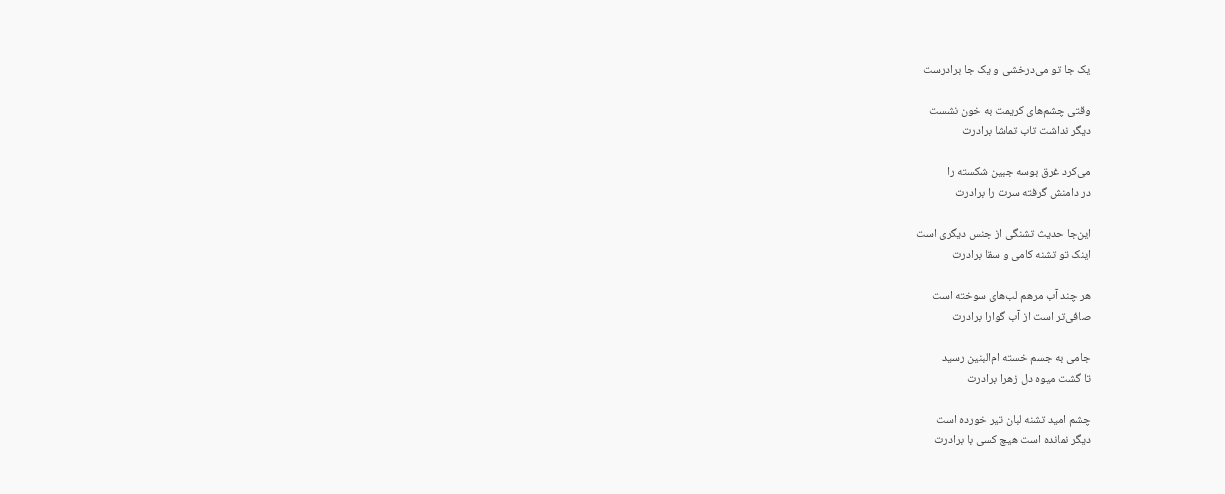یک جا تو می‌درخشی و یک جا برادرست

وقتی چشم‌های کریمت به خون نشست
دیگر نداشت تاب تماشا برادرت

می‌کرد غرق بوسه جبین شکسته را
در دامنش گرفته سرت را برادرت

این‌جا حدیث تشنگی از جنس دیگری است
اینک تو تشنه ‌کامی و سقا برادرت

هر چند آب مرهم لب‌های سوخته است
صافی‌تر است از آب گوارا برادرت

جامی به جسم خسته‌ ام‌البنین رسید
تا گشت میوه دل زهرا برادرت

چشم امید تشنه‌ لبان تیر خورده است
دیگر نمانده است هیچ کسی با برادرت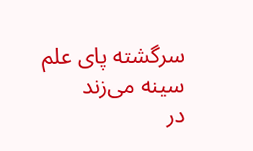سرگشته پای علم سینه می‌زند
در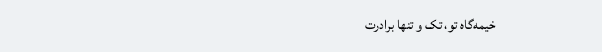خیمه‌گاه تو، تک و تنها برادرت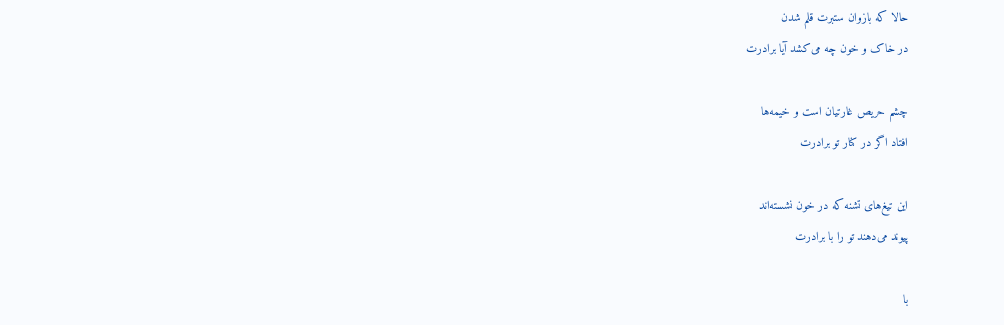حالا که بازوان ستبرت قلم شدن
در خاک و خون چه می‌کشد آیا برادرت

چشم حریص غارتیان است و خیمه‌ها
افتاد اگر در کنار تو برادرت

این تیغ‌های تشنه که در خون نشسته‌اند
پیوند می‌دهند تو را با برادرت

با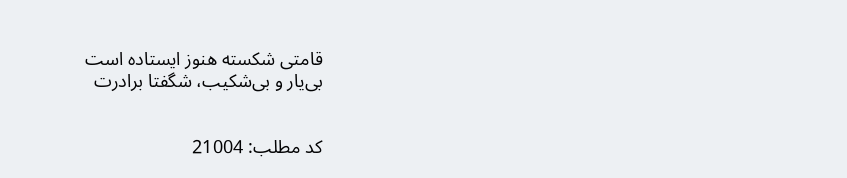قامتی شکسته هنوز ایستاده است
بی‌یار و بی‌شکیب، شگفتا برادرت


کد مطلب: 21004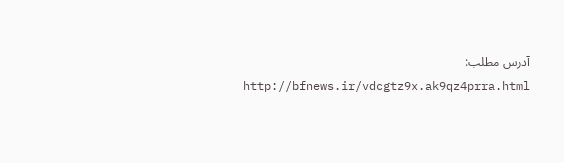آدرس مطلب: http://bfnews.ir/vdcgtz9x.ak9qz4prra.html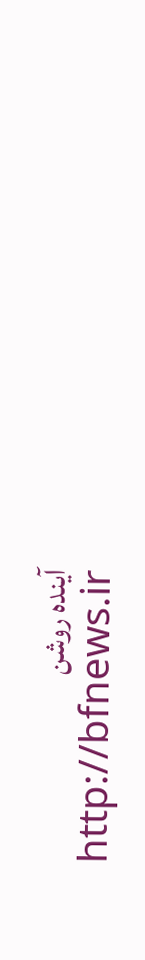آينده روشن
  http://bfnews.ir